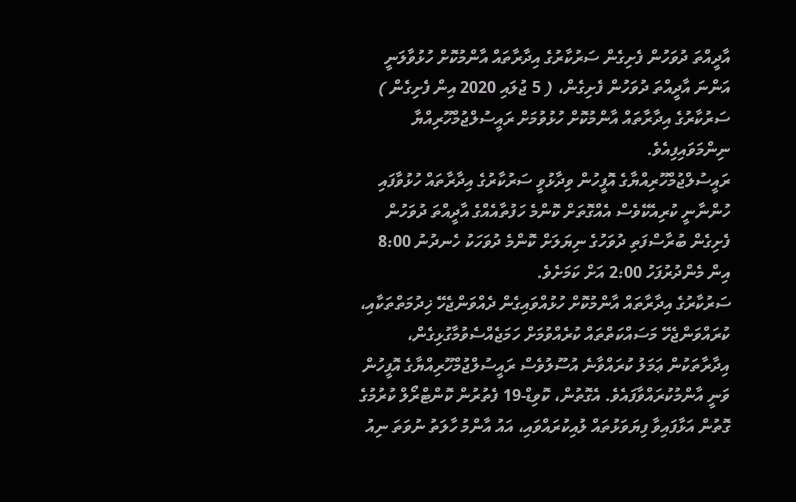އާދީއްތަ ދުވަހުން ފެށިގެން ސަރުކާރުގެ އިދާރާތައް އާންމުކޮށް ހުޅުވާލަނީ
އަންނަ އާދީއްތަ ދުވަހުން ފެށިގެން، ( 5 ޖުލައި 2020 އިން ފެށިގެން )  ސަރުކާރުގެ އިދާރާތައް އާންމުކޮށް ހުޅުވުމަށް ރައީސުލްޖުމްހޫރިއްޔާ ނިންމަވައިފިއެވެ.
ރައީސުލްޖުމްހޫރިއްޔާގެ އޮފީހުން ވިދާޅުވީ ސަރުކާރުގެ އިދާރާތައް ހުޅުވާފައި ހުންނާނީ ކުރިއެކޭވެސް އެއްގޮތަށް ކޮންމެ ހަފުތާއެއްގެ އާދީއްތަ ދުވަހުން ފެށިގެން ބުރާސްފަތި ދުވަހުގެ ނިޔަލަށް ކޮންމެ ދުވަހަކު ހެނދުނު 8:00 އިން މެންދުރުފަހު 2:00 އަށް ކަމަށެވެ.
ސަރުކާރުގެ އިދާރާތައް އާންމުކޮށް ހުޅުއްވައިގެން ދެއްވަންޖެހޭ ޚިދުމަތްތަކާއި، ކުރައްވަންޖެހޭ މަސައްކަތްތައް ކުރެއްވުމަށް ހަމަޖެއްސެވުމާގުޅިގެން، އިދާރާތަކުން ޢަމަލު ކުރައްވާނެ އުސޫލުވެސް ރައީސުލްޖުމްހޫރިއްޔާގެ އޮފީހުން ވަނީ އާންމުކުރައްވާފައެވެ. އެގޮތުން، ކޮވިޑް-19 ފެތުރުން ކޮންޓްރޯލް ކުރުމުގެ ގޮތުން އަޅާފައިވާ ފިޔަވަޅުތައް ލުއިކުރައްވައި، އައު އާންމު ހާލަތު ނުވަތަ ނިއު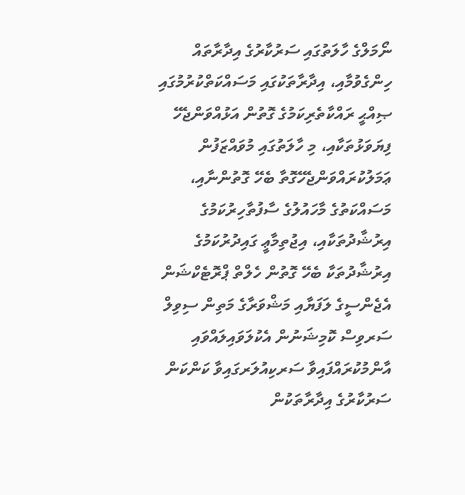ނޯމަލްގެ ހާލަތުގައި ސަރުކާރުގެ އިދާރާތައް ހިންގެވުމާއި، އިދާރާތަކުގައި މަސައްކަތްކުރުމުގައި ޞިއްޙީ ރައްކާތެރިކަމުގެ ގޮތުން އަޅުއްވަންޖެހޭ ފިޔަވަޅުތަކާއި، މި ހާލަތުގައި މުވައްޒަފުން ޢަމަލުކުރައްވަންޖެހޭގޮތާ ބެހޭ ގޮތުންނާއި، މަސައްކަތުގެ މާހައުލުގެ ސާފުތާހިރުކަމުގެ އިރުޝާދުތަކާއި، އިޖުތިމާޢީ ގައިދުރުކަމުގެ އިރުޝާދުތަކާ ބެހޭ ގޮތުން ހެލްތް ޕްރޮޓެކްޝަން އެޖެންސީގެ ލަފަޔާއި މަޝްވަރާގެ މަތިން ސިވިލް ސަރވިސް ކޮމިޝަނުން އެކުލަވައިލައްވައި އާންމުކުރައްފައިވާ ސަރކިއުލަރގައިވާ ކަންކަން ސަރުކާރުގެ އިދާރާތަކުން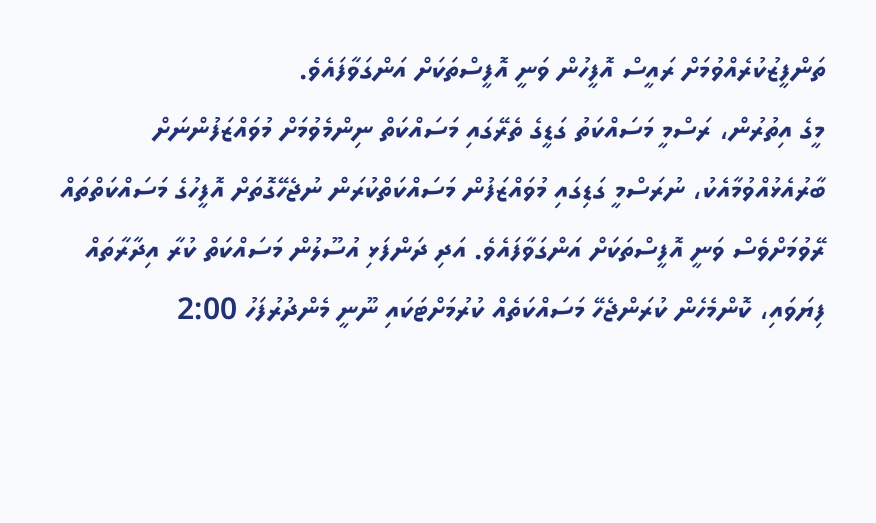ތަންފީޒުކުރެއްވުމަށް ރައީސް އޮފީހުން ވަނީ އޮފީސްތަކަށް އަންގަވާފައެވެ.
މީގެ އިތުރުން، ރަސްމީ މަސައްކަތު ގަޑީގެ ތެރޭގައި މަސައްކަތް ނިންމެވުމަށް މުވައްޒަފުންނަށް ބާރުއެޅުއްވުމާއެކު، ނުރަސްމީ ގަޑިގައި މުވައްޒަފުން މަސައްކަތްކުރަން ނުޖެހޭގޮތަށް އޮފީހުގެ މަސައްކަތްތައް ރޭވުމަށްވެސް ވަނީ އޮފީސްތަކަށް އަންގަވާފައެވެ. އަދި ދަންފަޅި އުސޫލުން މަސައްކަތް ކުރާ އިދާރާތައް ފިޔަވައި، ކޮންމެހެން ކުރަންޖެހޭ މަސައްކަތެއް ކުރުމަށްޓަކައި ނޫނީ މެންދުރުފަހު 2:00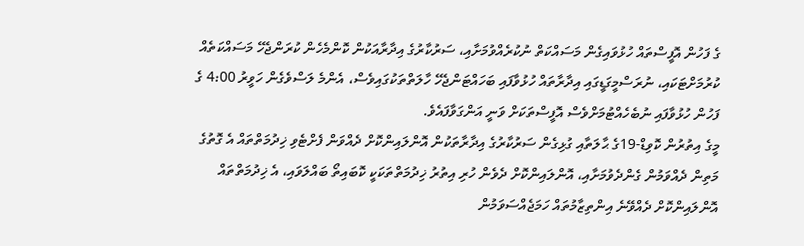ގެ ފަހުން އޮފީސްތައް ހުޅުވައިގެން މަސައްކަތް ނުކުރެއްވުމަށާއި، ސަރުކާރުގެ އިދާރާއަކުން ކޮންމެހެން ކުރަންޖެހޭ މަސައްކަތެއް ކުރުމަށްޓަކައި، ނުރަސްމީގަޑީގައި އިދާރާތައް ހުޅުވާފައި ބަހައްޓަންޖެހޭ ހާލަތްތަކުގައިވެސް، އެންމެ ލަސްވެގެން ހަވީރު 4:00 ގެ ފަހުން ހުޅުވާފައި ނުބެހެއްޓުމަށްވެސް އޮފީސްތަކަށް ވަނީ އަންގަވާފައެވެ.
މީގެ އިތުރުން ކޮވިޑް-19ގެ ޙާލަތާއި ގުޅިގެން ސަރުކާރުގެ އިދާރާތަކުން އޮންލައިންކޮށް ދެއްވަން ފެށްޓެވި ޚިދުމަތްތައް އެ ގޮތުގެ މަތިން ދެއްވަމުން ގެންދެވުމަށާއި، އޮންލައިންކޮށް ދެވެން ހުރި އިތުރު ޚިދުމަތްތަކަކީ ކޮބައިތޯ ބައްލަވައި، އެ ޚިދުމަތްތައް އޮންލައިންކޮށް ދެއްވޭނެ އިންތިޒާމުތައް ހަމަޖެއްސަވަމުން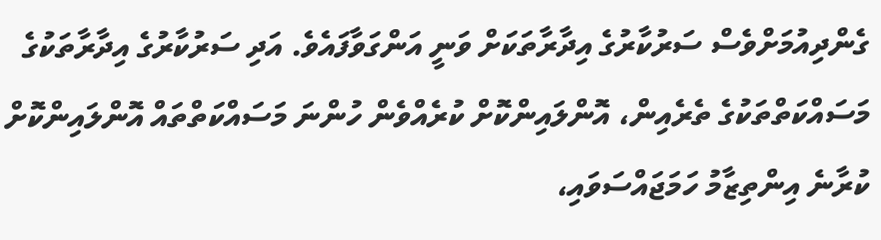ގެންދިއުމަށްވެސް ސަރުކާރުގެ އިދާރާތަކަށް ވަނީ އަންގަވާފައެވެ. އަދި ސަރުކާރުގެ އިދާރާތަކުގެ މަސައްކަތްތަކުގެ ތެރެއިން، އޮންލައިންކޮށް ކުރެއްވެން ހުންނަ މަސައްކަތްތައް އޮންލައިންކޮށް ކުރާނެ އިންތިޒާމު ހަމަޖައްސަވައި،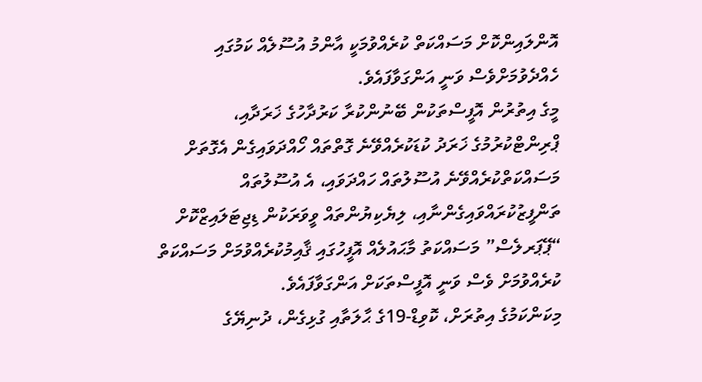އޮންލައިންކޮށް މަސައްކަތް ކުރެއްވުމަކީ އާންމު އުސޫލެއް ކަމުގައި ހެއްދެވުމަށްވެސް ވަނީ އަންގަވާފައެވެ.
މީގެ އިތުރުން އޮފީސްތަކުން ބޭނުންކުރާ ކަރުދާހުގެ ޚަރަދާއި، ޕްރިންޓްކުރުމުގެ ޚަރަދު ކުޑަކުރެއްވޭނެ ގޮތްތައް ހޯއްދަވައިގެން އެގޮތަށް މަސައްކަތްކުރެއްވޭނެ އުސޫލުތައް ހައްދަވައި، އެ އުސޫލުތައް ތަންފީޒުކުރައްވައިގެންނާއި، ލިޔެކިޔުންތައް ވީވަރަކުން ޑިޖިޓަލައިޒްކޮށް “ޕޭޕަރލެސް” މަސައްކަތު މާޙައުލެއް އޮފީހުގައި ޤާއިމުކުރެއްވުމަށް މަސައްކަތް ކުރެއްވުމަށް ވެސް ވަނީ އޮފީސްތަކަށް އަންގަވާފައެވެ.
މިކަންކަމުގެ އިތުރަށް، ކޮވިޑް-19ގެ ޙާލަތާއި ގުޅިގެން، ދުނިޔޭގެ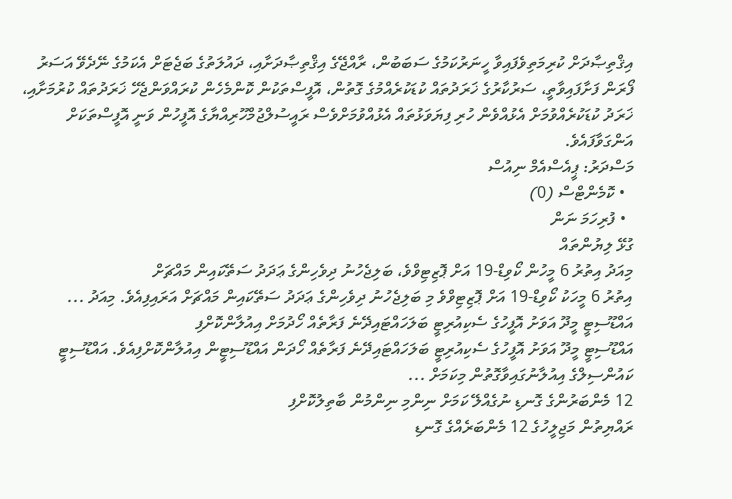އިޤްތިޞާދަށް ކުރިމަތިވެފައިވާ ހީނަރުކަމުގެ ސަބަބުން، ރާއްޖޭގެ އިޤްތިޞާދަށާއި، ދައުލަތުގެ ބަޖެޓަށް އެކަމުގެ ނޭދެވޭ އަސަރު ފޯރަން ފަށާފައިވާތީ، ސަރުކާރުގެ ޚަރަދުތައް ކުޑަކުރެއްމުގެ ގޮތުން، އޮފީސްތަކުން ކޮންމެހެން ކުރައްވަންޖެހޭ ޚަރަދުތައް ކުރުމަށާއި، ޚަރަދު ކުޑަކުރެއްވުމަށް އެޅުއްވެން ހުރި ފިޔަވަޅުތައް އެޅުއްވުމަށްވެސް ރައީސުލްޖުމްހޫރިއްޔާގެ އޮފީހުން ވަނީ އޮފީސްތަކަށް އަންގަވާފައެވެ.
މަސްދަރު: ޕީއެސްއެމް ނިއުސް
  • ކޮމެންޓްސް (0)
  • ފުރިހަމަ ނަން
ގުޅޭ ލިޔުންތައް
މިއަދު އިތުރު 6 މީހުން ކޯވިޑް-19 އަށް ޕޮޒިޓިވްވެ، ބަލިޖެހުނު ދިވެހިންގެ ޢަދަދު ސަތޭކައިން މައްޗަށް
އިތުރު 6 މީހަކު ކޯވިޑް-19 އަށް ޕޮޒިޓިވްވެ މި ބަލިޖެހުނު ދިވެހިންގެ ޢަދަދު ސަތޭކައިން މައްޗަށް އަރައިފިއެވެ. މިއަދު ...
އައްޑޫސިޓީ މީދޫ އަވަށު އޮފީހުގެ ސެކިއުރިޓީ ބަލަހައްޓައިދޭނެ ފަރާތެއް ހޯދުމަށް އިއުލާންކޮށްފި
އައްޑޫސިޓީ މީދޫ އަވަށު އޮފީހުގެ ސެކިއުރިޓީ ބަލަހައްޓައިދޭނެ ފަރާތެއް ހޯދަން އައްޑޫސިޓީން އިއުލާންކޮށްފިއެވެ. އައްޑޫސިޓީ ކައުންސިލްގެ އިއުލާނުގައިވާގޮތުން މިކަމަށް ...
12 މެންބަރުންގެ ގޮނޑި ނުގެއްލޭ ކަމަށް ނިންމި ނިންމުން ބާތިލުކޮށްފި
ރައްޔިތުން މަޖިލީހުގެ 12 މެންބަރެއްގެ ގޮނޑި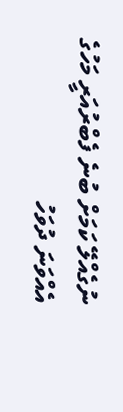ނުގެއްލޭ ކަމަށް ބުނެ ފެބްރުއަރީ މަހުގެ އެއްވަނަ ދުވަހު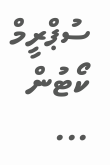ސުޕްރީމް ކޯޓުން ...